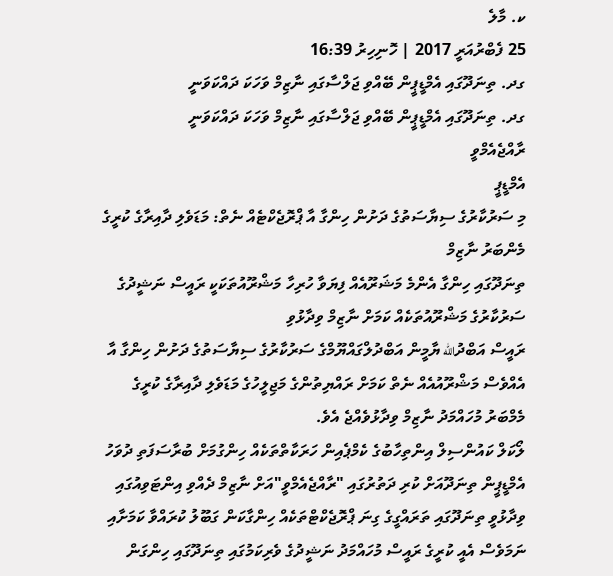ކ. މާލެ
25 ފެބްރުއަރީ 2017 | ހޮނިހިރު 16:39
ގދ. ތިނަދޫގައި އެމްޑީޕީން ބޭއްވި ޖަލްސާގައި ނާޒިމް ވަހަކަ ދައްކަވަނީ
ގދ. ތިނަދޫގައި އެމްޑީޕީން ބޭއްވި ޖަލްސާގައި ނާޒިމް ވަހަކަ ދައްކަވަނީ
ރާއްޖެއެމްވީ
އެމްޑީޕީ
މި ސަރުކާރުގެ ސިޔާސަތުގެ ދަށުން ހިންގާ އާ ޕްރޮޖެކްޓެއް ނެތް: މަޑަވެލި ދާއިރާގެ ކުރީގެ މެންބަރު ނާޒިމް
ތިނަދޫގައި ހިންގާ އެންމެ މަޝަރޫއެއް ފިޔަވާ ހުރިހާ މަޝްރޫއުތަކަކީ ރައީސް ނަޝީދުގެ ސަރުކާރުގެ މަޝްރޫއުތަކެއް ކަމަށް ނާޒިމް ވިދާޅުވި
ރައީސް އަބްދުالله ޔާމީން އަބްދުލްގައްޔޫމްގެ ސަރުކާރުގެ ސިޔާސަތުގެ ދަށުން ހިންގާ އާ އެއްވެސް މަޝްރޫއުއެއް ނެތް ކަމަށް ރައްޔިތުންގެ މަޖިލީހުގެ މަޑަވެލި ދާއިރާގެ ކުރީގެ މެމްބަރު މުހައްމަދު ނާޒިމް ވިދާޅުވެއްޖެ އެވެ.
ލޯކަލް ކައުންސިލް އިންތިހާބުގެ ކެމްޕެއިން ހަރަކާތްތަކެއް ހިންގުމަށް ބުރާސަފަތި ދުވަހު އެމްޑީޕީން ތިނަދޫއަށް ކުރި ދަތުރުގައި "ރާއްޖެއެމްވީ"އަށް ނާޒިމް ދެއްވި އިންޓަވިއުގައި ވިދާޅުވީ ތިނަދޫގައި ތަރައްގީގެ ގިނަ ޕްރޮޖެކްޓްތަކެއް ހިންގާކަން ގަބޫލު ކުރައްވާ ކަމަށާއި ނަމަވެސް އެއީ ކުރީގެ ރައީސް މުހައްމަދު ނަޝީދުގެ ވެރިކަމުގައި ތިނަދޫގައި ހިންގަން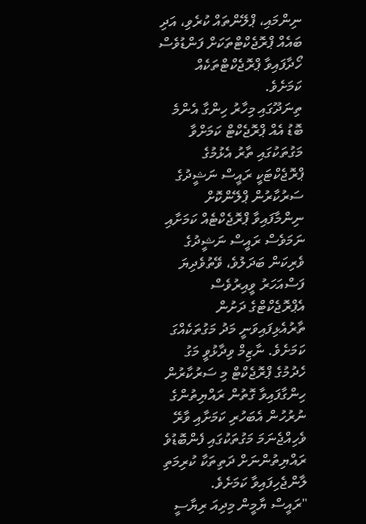ނިންމައި، ޕްލޭންތައް ކުރެވި، އަދި ބައެއް ޕްރޮޖެކްޓްތަކަށް ފަންޑުވެސް ހޯދާފައިވާ ޕްރޮޖެކްޓްތަކެއް ކަމަށެވެ.
ތިނަދޫގައި މިހާރު ހިންގާ އެންމެ ބޮޑު އެއް ޕްރޮޖެކްޓް ކަމަށްވާ މަގުތަކުގައި ތާރު އެޅުމުގެ ޕްރޮޖެކްޓަކީ ރައީސް ނަޝީދުގެ ސަރުކާރުން ޕްލޭންކޮށް ނިންމާފައިވާ ޕްރޮޖެކްޓެއް ކަމަށާއި ނަމަވެސް ރައީސް ނަޝީދުގެ ވެރިކަން ބަދަލުވެ، ވޭތުވެދިޔަ ފަސްއަހަރު ވީއިރުވެސް އެޕްރޮޖެކްޓްގެ ދަށުން ތާރުއެޅިފައިވަނީ މަދު މަގުތަކެއްގަ ކަމަށެވެ. ނާޒިމް ވިދާޅުވީ މަގު ހެދުމުގެ ޕްރޮޖެކްޓް މި ސަރުކާރުން ހިންގާފައިވާ ގޮތުން ރައްޔިތުންގެ ނުރުހުން އެބަހުރި ކަމަށާއި ވާރޭ ވެހިއްޖެނަމަ މަގުތަކުގައި ފެންބޮޑުވެ ރައްޔިތުންނަށް ދަތިތަކާ ކުރިމަތި ލާންޖެހިފައިވާ ކަމަށެވެ.
"ރައީސް ޔާމީން މިދިއަ ރިޔާސީ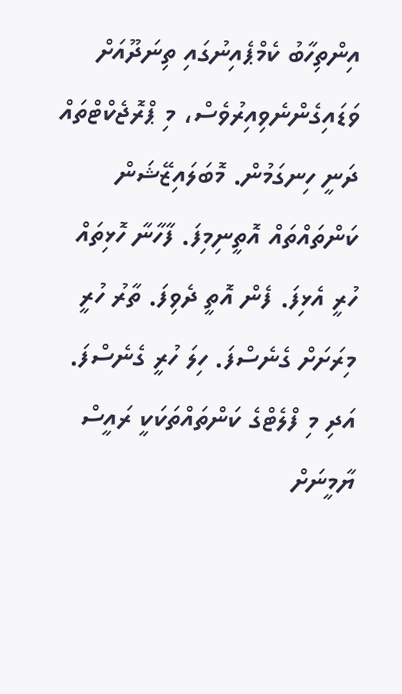އިންތިހާބު ކެމްޕެއިނުގައި ތިނަދޫއަށް ވަޑައިގެންނެވިއިރުވެސް، މި ޕްރޮޖެކްޓްތައް ދަނީ ހިނގަމުން. މޮބަލައިޒޭޝަން ކަންތައްތައް އޮތީނިމިފަ. ފާހާނާ ހޮޅިތައް ހުރީ އެޅިފަ. ފެން އޮތީ ދެވިފަ. ތާރު ހުރީ މިރަށަށް ގެނެސްފަ. ހިލަ ހުރީ ގެނެސްފަ. އަދި މި ފްލެޓްގެ ކަންތައްތަކަކީ ރައީސް ޔާމީނަށް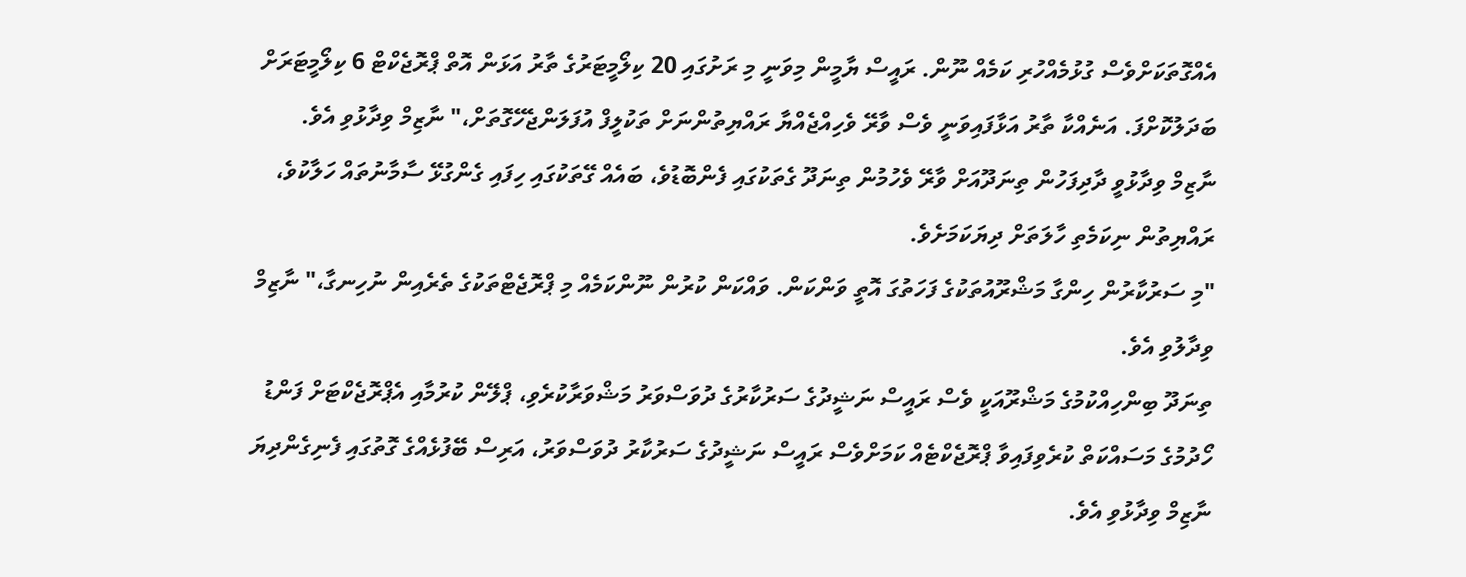އެއްގޮތަކަށްވެސް ގުޅުމެއްހުރި ކަމެއް ނޫން. ރައީސް ޔާމީން މިވަނީ މި ރަށުގައި 20 ކިލޯމީޓަރުގެ ތާރު އަޅަން އޮތް ޕްރޮޖެކްޓް 6 ކިލޯމީޓަރަށް ބަދަލުކޮށްފަ. އަނެއްކާ ތާރު އަޅާފައިވަނީ ވެސް ވާރޭ ވެހިއްޖެއްޔާ ރައްޔިތުންނަށް ތަކުލީފް އުފަލަންޖެހޭގޮތަށް،" ނާޒިމް ވިދާޅުވި އެވެ.
ނާޒިމް ވިދާޅުވީ ދާދިފަހުން ތިނަދޫއަށް ވާރޭ ވެހުމުން ތިނަދޫ ގެތަކުގައި ފެންބޮޑުވެ، ބައެއް ގޭތަކުގައި ހިފައި ގެންގުޅޭ ސާމާނުތައް ހަލާކުވެ، ރައްޔިތުން ނިކަމެތި ހާލަތަށް ދިޔަކަމަށެވެ.
"މި ސަރުކާރުން ހިންގާ މަޝްރޫއުތަކުގެ ފަހަތުގަ އޮތީ ވަންކަން. ވައްކަން ކުރުން ނޫންކަމެއް މި ޕްރޮޖެޓްތަކުގެ ތެރެއިން ނުހިނގާ،" ނާޒިމް ވިދާލުވި އެވެ.
ތިނަދޫ ބިންހިއްކުމުގެ މަޝްރޫއަކީ ވެސް ރައީސް ނަޝީދުގެ ސަރުކާރުގެ ދުވަސްވަރު މަޝްވަރާކުރެވި، ޕްލޭން ކުރުމާއި އެޕްރޮޖެކްޓަށް ފަންޑު ހޯދުމުގެ މަސައްކަތް ކުރެވިފައިވާ ޕްރޮޖެކްޓެއް ކަމަށްވެސް ރައީސް ނަޝީދުގެ ސަރުކާރު ދުވަސްވަރު، އަރިސް ބޭފުޅެއްގެ ގޮތުގައި ފެނިގެންދިޔަ ނާޒިމް ވިދާޅުވި އެވެ.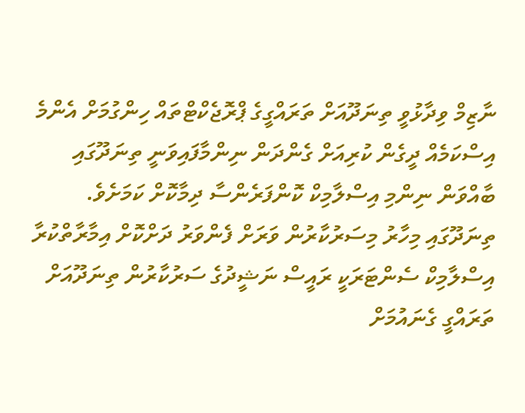ނާޒިމް ވިދާޅުވީ ތިނަދޫއަށް ތަރައްގީގެ ޕްރޮޖެކްޓްތައް ހިންގުމަށް އެންމެ އިސްކަމެއް ދީގެން ކުރިއަށް ގެންދަން ނިންމާފައިވަނީ ތިނަދޫގައި ބާއްވަން ނިންމި އިސްލާމިކް ކޮންފަރެންސާ ދިމާކޮށް ކަމަށެވެ. ތިނަދޫގައި މިހާރު މިސަރުކާރުން ވަރަށް ފެންވަރު ދަށްކޮށް އިމާރާތްކުރާ އިސްލާމިކް ސެންޓަރަކީ ރައީސް ނަޝީދުގެ ސަރުކާރުން ތިނަދޫއަށް ތަރައްގީ ގެނައުމަށް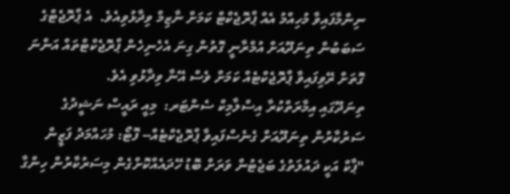ނިންމާފައިވާ މުހިއްމު އެއް ޕްރޮޖެކްޓް ކަމަށް ނާޒިމް ވިދާޅުވިއެވެ.  އެ ޕްރޮޖެޓްގެ ސަބަބުން ތިނަދޫއަށް އުމްރާނީ ގޮތުން ގިނަ އެހެނިހެން ޕްރޮޖެކްޓްތައް އަންނަ ގޮތަށް ރޭވިފައިވާ ޕްރޮޖެކްޓެއް ކަމަށް ވެސް އޭނާ ވިދާޅުވި އެވެ.
ތިނަދޫގައި އިމާރަތްކުރާ އިސްލާމިކް ސެންޓަރ:  މިއީ ރައީސް ނަޝީދުގެ ސަރުކާރުން ތިނަދޫއަށް ގެނެސްފައިވާ ޕްރޮޖެކްޓެއް-- ފޮޓޯ: މުހައްމަދު ފަޒީން
"ޕާކް އަކީ ދައުލަތުގެ ބަޖެޓުން ވަރަށް ބޮޑު ހޭދައެއްކޮށްގެން މިސަރުކާރުން ހިންގާ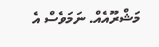މަޝްރޫއެއް. ނަމަވެސް އެ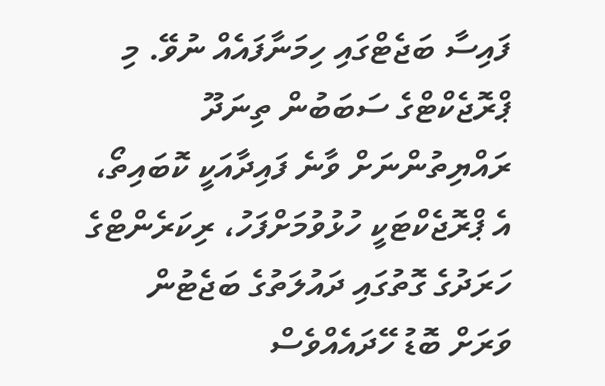ފައިސާ ބަޖެޓްގައި ހިމަނާފައެއް ނުވޭ. މި ޕްރޮޖެކްޓްގެ ސަބަބުން ތިނަދޫ ރައްޔިތުންނަށް ވާނެ ފައިދާއަކީ ކޮބައިތޯ، އެ ޕްރޮޖެކްޓަކީ ހުޅުވުމަށްފަހު، ރިކަރެންޓްގެ ހަރަދުގެ ގޮތުގައި ދައުލަތުގެ ބަޖެޓުން ވަރަށް ބޮޑު ހޭދައެއްވެސް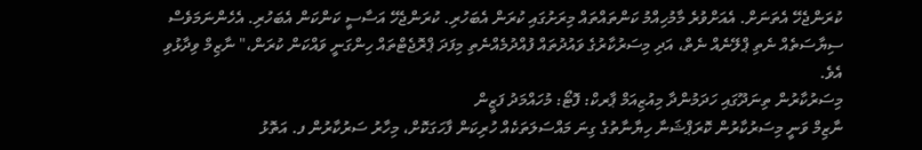ކުރަންޖެހޭ އެތަނަށް. އެއަށްވުރެ މާމުހިއްމު ކަންތައްތައް މިރަށުގައި ކުރަން އެބަހުރި. ކުރަންޖެހޭ އަސާސީ ކަންކަން އެބަހުރި. އެހެންނަމަވެސް ސިޔާސަތެއް ނެތި ޕްލޭނެއް ނެތް، އަދި މިސަރުކާރުގެ ވައުދުތައް ފުއްދުމެއްނެތި މިފަދަ ޕްރޮޖެޓްތައް ހިންގަނީ ވައްކަން ކުރަން،" ނާޒިމް ވިދާޅުވި އެވެ.
މިސަރުކާރުން ތިނަދޫގައި ހަދަމުންދާ މިއުޒިއަމް ޕާރކް: ފޮޓޯ: މުހައްމަދު ފަޒީން
ނާޒިމް ވަނީ މިސަރުކާރުން ކޮރަޕްޝަނާ ހިޔާނާތުގެ ގިނަ މައްސަލަތަކެއް ހުރިކަން ފާހަގަކޮށް، މިހާރު ސަރުކާރުން ފ. އަތޮޅު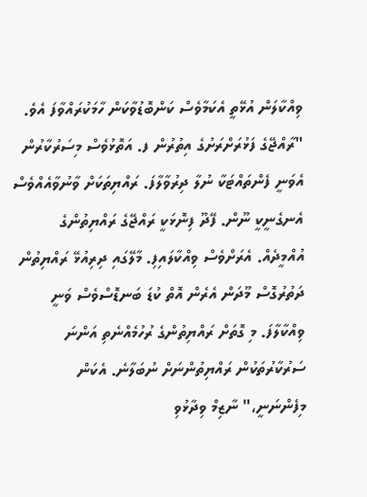ވިއްކާލަން އުޅޭތީ އެކަމާވެސް ކަންބޮޑުވާކަން ހާމަކުރައްވާފަ އެވެ.
"ރާއްޖޭގެ ފަޅުރަށްރަށުގެ އިތުރުން ފ. އަތޮޅުވެސް މިސަރުކާރުން އެވަނީ ފެންތައްޓަކާ ނުލާ ދިރުވާލާފަ. ރައްޔިތަކަށް ވާނުވާއެއްވެސް އެނގެނީކީ ނޫން. ފޭދޫ ފިނޮޅަކީ ރައްޖޭގެ ރައްޔިތުންގެ އުއްމީދެއް. އެރަށްވެސް ވިއްކާލައިފި. މާލޭގައި ދިރިއުޅޭ ރައްޔިތުން ދަތުރުގޮސް މޫދަން އެރެން އޮތް ކުޑަ ބަނޑޮސްވެސް ވަނީ ވިއްކާލާފަ. މި ގޮތަށް ރައްޔިތުންގެ ރުހުމެއްނެތި އަންނަ ސަރުކާރުތަކުން ރައްޔިތުންނަށް ނުބަލާނެ. އެކަން މިފެންނަނީ،" ނާޒިމް ވިދާޅުވި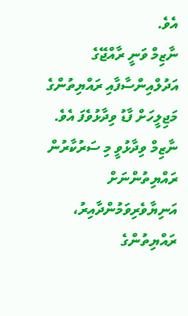އެވެ.
ނާޒިމް ވަނީ ރާއްޖޭގެ އަދުލްއިންސާފާއި ރައްޔިތުންގެ މަޖިލީހަށް ފާޑު ވިދާޅުވެފަ އެވެ. ނާޒިމް ވިދާޅުވީ މި ސަރުކާރުން ރައްޔިތުންނަށް އަނިޔާވެރިވަމުންދާއިރު، ރައްޔިތުންގެ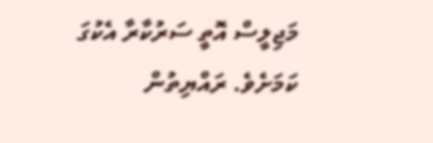މަޖިލީސް އޮތީ ސަރުކާރާ އެކުގަ ކަމަށެވެ. ރައްޔިތުން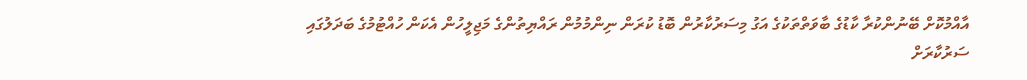އާއްމުކޮށް ބޭނުންކުރާ ކާޑުގެ ބާވަތްތަކުގެ އަގު މިސަރުކާރުން ބޮޑު ކުރަން ނިންމުމުން ރައްޔިތުންގެ މަޖިލީހުން އެކަން ހުއްޓުމުގެ ބަދަލުގައި ސަރުކާރަށް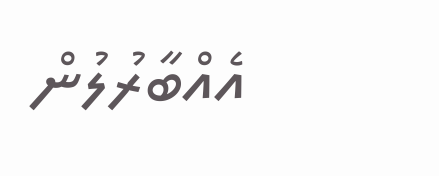އެއްބާރުލުން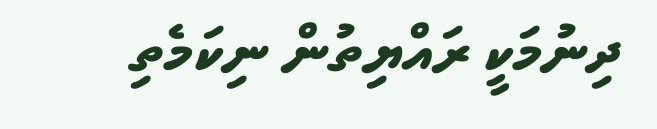ދިނުމަކީ ރައްޔިތުން ނިކަމެތި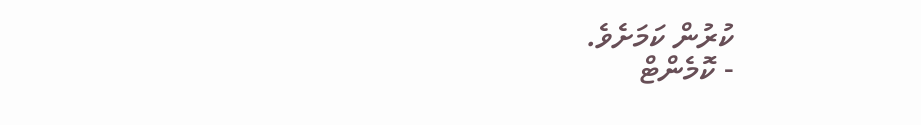ކުރުން ކަމަށެވެ.
- ކޮމެންޓް